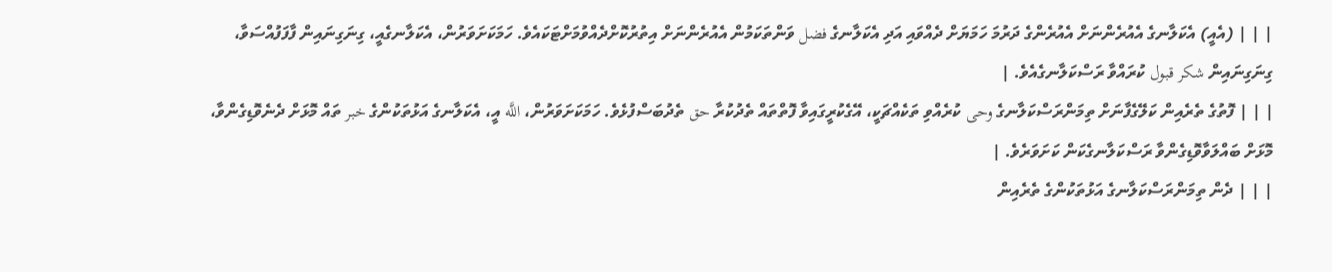| | | (އެއީ) އެކަލާނގެ އެއުރެންނަށް އެއުރެންގެ ދަރުމަ ހަމަޔަށް ދެއްވައި އަދި އެކަލާނގެ فضل ވަންތަކަމުން އެއުރެންނަށް އިތުރުކޮށްދެއްވުމަށްޓަކައެވެ. ހަމަކަށަވަރުން، އެކަލާނގެއީ، ގިނަގިނައިން ފާފަފުއްސަވާ، ގިނަގިނައިން شكر قبول ކުރައްވާ ރަސްކަލާނގެއެވެ. |
| | | ފޮތުގެ ތެރެއިން ކަލޭގެފާނަށް ތިމަންރަސްކަލާނގެ وحى ކުރެއްވި ތަކެއްޗަކީ، އޭގެކުރީގައިވާ ފޮތްތައް ތެދުކުރާ حق ތެދުބަސްފުޅެވެ. ހަމަކަށަވަރުން، اللَّه އީ، އެކަލާނގެ އަޅުތަކުންގެ خبر ތައް މޮޅަށް ދެނެވޮޑިގެންވާ، މޮޅަށް ބައްލަވާވޮޑިގެންވާ ރަސްކަލާނގެކަން ކަށަވަރެވެ. |
| | | ދެން ތިމަންރަސްކަލާނގެ އަޅުތަކުންގެ ތެރެއިން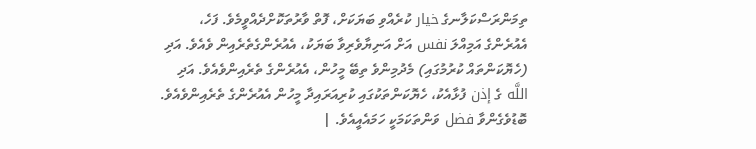ތިމަންރަސްކަލާނގެ خيار ކުރެއްވި ބަޔަކަށް، ފޮތް ވާރުތަކޮށްދެއްވީމެވެ. ފަހެ، އެއުރެންގެ އަމިއްލަ نفس އަށް އަނިޔާވެރިވާ ބަޔަކު، އެއުރެންގެތެރެއިން ވެއެވެ. އަދި (ހެޔޮކަންތައް ކުރުމުގައި) މެދުމިންވެ ތިބޭ މީހުން، އެއުރެންގެ ތެރެއިންވެއެވެ. އަދި اللَّه ގެ إذن ފުޅާއެކު، ހެޔޮކަންތަކުގައި ކުރިއަރައިދާ މީހުން އެއުރެންގެ ތެރެއިންވެއެވެ. ބޮޑުވެގެންވާ فضل ވަންތަކަމަކީ ހަމައެއީއެވެ. |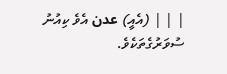| | | (އެއީ) عدن އެވެ ކިއުނު ސުވަރުގެތަކެވެ.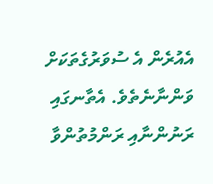އެއުރެން އެ ސުވަރުގެތަކަށް ވަންނާނެތެވެ. އެތާނގައި ރަނުންނާއި ރަންމުތުންވާ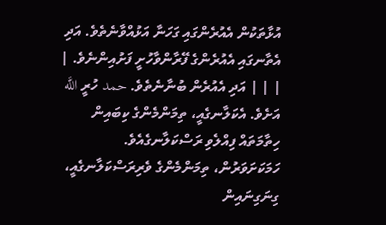އުޅާތަކުން އެއުރެންގައި ގަހަނާ އަޅުއްވާނެތެވެ. އަދި އެތާނގައި އެއުރެންގެ ފޭރާންވާހުށީ ފަށުއިންނެވެ. |
| | | އަދި އެއުރެން ބުނާނެތެވެ. حمد ހުރީ اللَّه އަށެވެ. އެކަލާނގެއީ، ތިމަންމެންގެ ކިބައިން ހިތާމަތައް ފިއްލެވި ރަސްކަލާނގެއެވެ. ހަމަކަށަވަރުން، ތިމަންމެންގެ ވެރިރަސްކަލާނގެއީ، ގިނަގިނައިން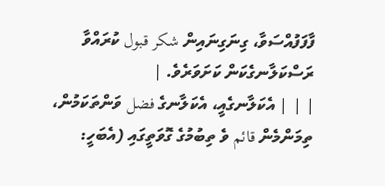ފާފަފުއްސަވާ، ގިނަގިނައިން شكر قبول ކުރައްވާ ރަސްކަލާނގެކަން ކަށަވަރެވެ. |
| | | އެކަލާނގެއީ، އެކަލާނގެ فضل ވަންތަކަމުން، ތިމަންމެން قائم ވެ ތިބުމުގެ ގޮވަތީގައި (އެބަހީ: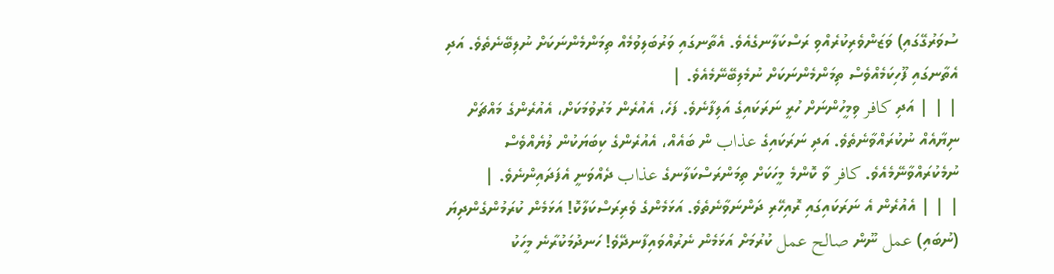ސުވަރުގޭގައި) ވަޒަންވެރިކުރެއްވި ރަސްކަލާނގެއެވެ. އެތާނގައި ވަރުބަލިވުމެއް ތިމަންމެންނަކަށް ނުލިބޭނެތެވެ. އަދި އެތާނގައި ފޫހިކަމެއްވެސް ތިމަންމެންނަކަށް ނުމެލިބޭނޭމެއެވެ. |
| | | އަދި كافر ވިމީހުންނަށް ހުރީ ނަރަކައިގެ އަލިފާނެވެ. ފަހެ، އެއުރެން މަރުވުމަކަށް، އެއުރެންގެ މައްޗަށް ނިޔާއެއް ނުކުރައްވާނެތެވެ. އަދި ނަރަކައިގެ عذاب ން ބައެއް، އެއުރެންގެ ކިބަޔަކުން ލުޔެއްވެސް ނުމެކުރައްވާނޭމެއެވެ. كافر ވާ ކޮންމެ މީހަކަށް ތިމަންރަސްކަލާނގެ عذاب ދެއްވަނީ އެފަދައިންނެވެ. |
| | | އެއުރެން އެ ނަރަކައިގައި ރޮއިހޭރި ދަންނަވާނެތެވެ. އަޅަމެންގެ ވެރިރަސްކަލާކޮ! އަޅަމެން ކުރަމުންގެންދިޔަ (ނުބައި) عمل ނޫން صالح عمل ކުރުމަށް އަޅަމެން ނެރުއްވައިފާނދޭވެ! ހަނދުމަކުރާނެ މީހަކު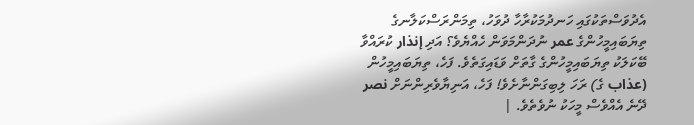އެދުވަސްތަކުގައި ހަނދުމަކުރާހާ ދުވަހު، ތިމަންރަސްކަލާނގެ ތިޔަބައިމީހުންގެ عمر ނުދަންމަވަން ހެއްޔެވެ؟ އަދި إنذار ކުރައްވާ ބޭކަލަކު ތިޔަބައިމީހުންގެ ގާތަށް ވަޑައިގަތެވެ. ފަހެ، ތިޔަބައިމީހުން (عذاب ގެ) ރަހަ ލިބިގަންނާށެވެ! ފަހެ، އަނިޔާވެރިންނަށް نصر ދޭނެ އެއްވެސް މީހަކު ނުވެތެވެ. |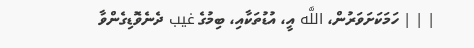| | | ހަމަކަށަވަރުން، اللَّه އީ، އުޑުތަކާއި، ބިމުގެ غيب ދެނެވޮޑިގެންވާ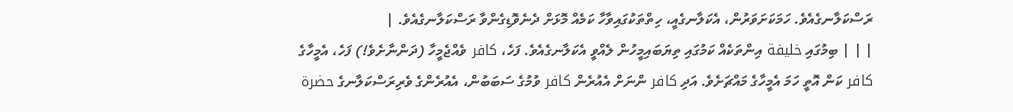ރަސްކަލާނގެއެވެ. ހަމަކަށަވަރުން، އެކަލާނގެއީ، ހިތްތަކުގައިވާހާ ކަމެއް މޮޅަށް ދެނެވޮޑިގެންވާ ރަސްކަލާނގެއެވެ. |
| | | ބިމުގައި خليفة އިންތަކެއް ކަމުގައި ތިޔަބައިމީހުން ލެއްވީ އެކަލާނގެއެވެ. ފަހެ، كافر ވެއްޖެމީހާ (ދަންނާށެވެ!) ފަހެ، އެމީހާގެ كافر ކަން އޮތީ ހަމަ އެމީހާގެ މައްޗަށެވެ. އަދި كافر ންނަށް އެއުރެން كافر ވުމުގެ ސަބަބުން، އެއުރެންގެ ވެރިރަސްކަލާނގެ حضرة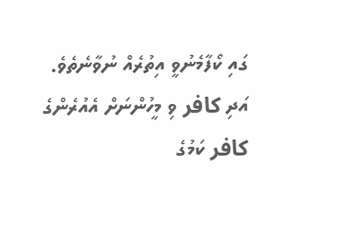ގައި ކޯފާމެނުވީ އިތުރެއް ނުވާނެތެވެ. އަދި كافر ވި މީހުންނަށް އެއުރެންގެ كافر ކަމުގެ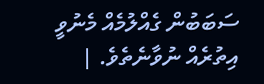ސަބަބުން ގެއްލުމެއް މެނުވީ އިތުރެއް ނުވާނެތެވެ. |